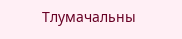Тлумачальны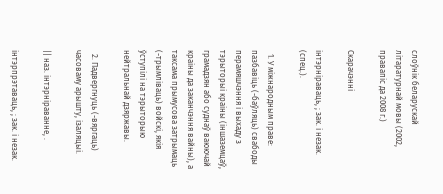слоўнік беларускай літаратурнай мовы (2002, правапіс да 2008 г.)

Скарачэнні

інтэрніраваць, ; зак. і незак. (спец.).

  1. У міжнародным праве: пазбавіць (-баўляць) свабоды перамяшчэння і выхаду з тэрыторыі краіны (іншаземцаў, грамадзян або суднаў ваюючай краіны да заканчэння вайны), а таксама прымусова затрымаць (-трымліваць) войскі, якія ўступілі на тэрыторыю нейтральнай дзяржавы.

  2. Падвергнуць (-вяргаць) часоваму арышту, ізаляцыі.

|| наз. інтэрніраванне, .

інтэрпрэтаваць, ; зак. і незак.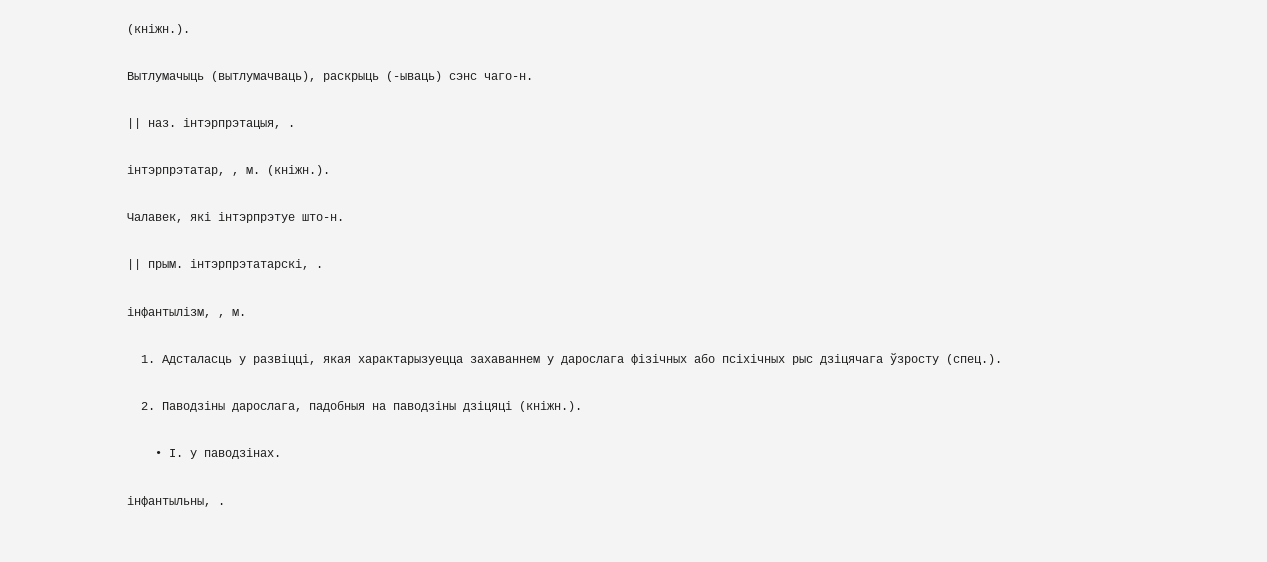(кніжн.).

Вытлумачыць (вытлумачваць), раскрыць (-ываць) сэнс чаго-н.

|| наз. інтэрпрэтацыя, .

інтэрпрэтатар, , м. (кніжн.).

Чалавек, які інтэрпрэтуе што-н.

|| прым. інтэрпрэтатарскі, .

інфантылізм, , м.

  1. Адсталасць у развіцці, якая характарызуецца захаваннем у дарослага фізічных або псіхічных рыс дзіцячага ўзросту (спец.).

  2. Паводзіны дарослага, падобныя на паводзіны дзіцяці (кніжн.).

    • І. у паводзінах.

інфантыльны, .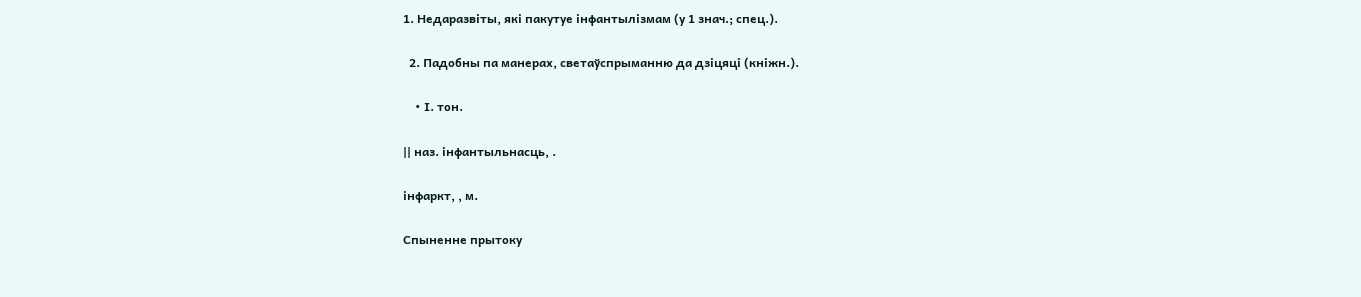1. Недаразвіты, які пакутуе інфантылізмам (у 1 знач.; спец.).

  2. Падобны па манерах, светаўспрыманню да дзіцяці (кніжн.).

    • І. тон.

|| наз. інфантыльнасць, .

інфаркт, , м.

Спыненне прытоку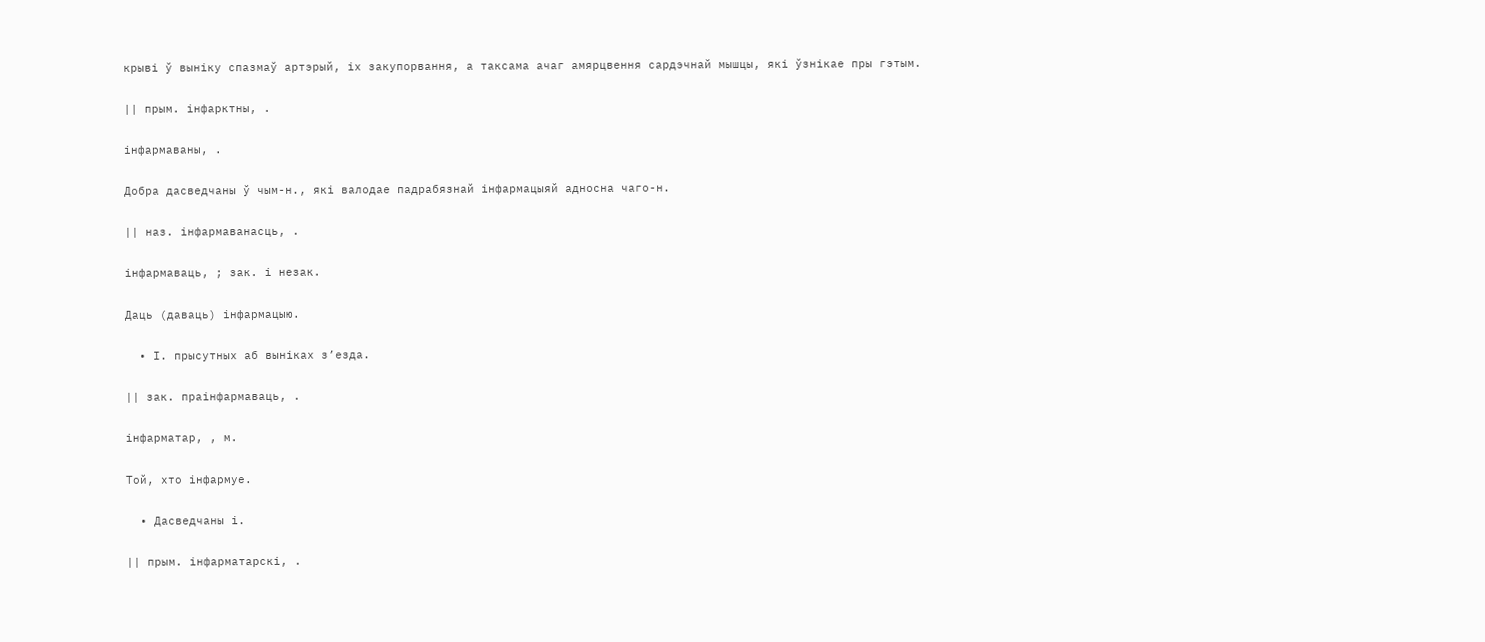крыві ў выніку спазмаў артэрый, іх закупорвання, а таксама ачаг амярцвення сардэчнай мышцы, які ўзнікае пры гэтым.

|| прым. інфарктны, .

інфармаваны, .

Добра дасведчаны ў чым-н., які валодае падрабязнай інфармацыяй адносна чаго-н.

|| наз. інфармаванасць, .

інфармаваць, ; зак. і незак.

Даць (даваць) інфармацыю.

  • І. прысутных аб выніках з’езда.

|| зак. праінфармаваць, .

інфарматар, , м.

Той, хто інфармуе.

  • Дасведчаны і.

|| прым. інфарматарскі, .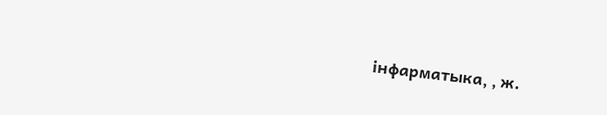інфарматыка, , ж.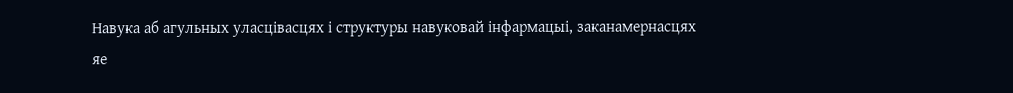Навука аб агульных уласцівасцях і структуры навуковай інфармацыі, заканамернасцях яе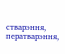стварэння, ператварэння,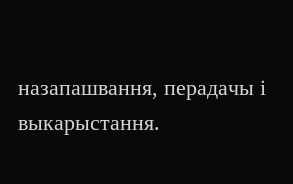назапашвання, перадачы і выкарыстання.